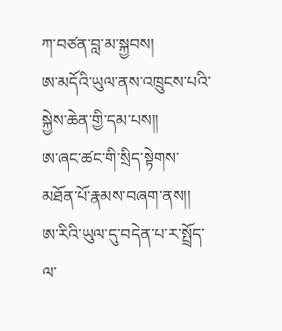ཀ་བཙན་བླ་མ་སྐྱབས།
ཨ་མདོའི་ཡུལ་ནས་འཁྲུངས་པའི་སྐྱེས་ཆེན་གྱི་དམ་པས།།
ཨ་ཞང་ཚང་གི་སྲིད་སྟེགས་མཐོན་པོ་རྣམས་བཞག་ནས།།
ཨ་རིའི་ཡུལ་དུ་བདེན་པ་ར་སྤྲོད་ལ་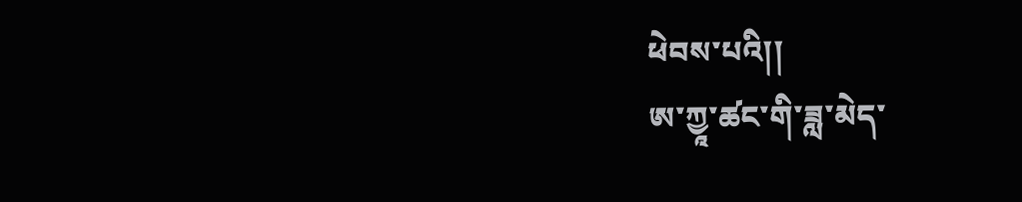ཕེབས་པའི།།
ཨ་ཀྱཱ་ཚང་གི་ཟླ་མེད་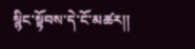སྙིང་སྟོབས་དེ་ངོ་མཚར།།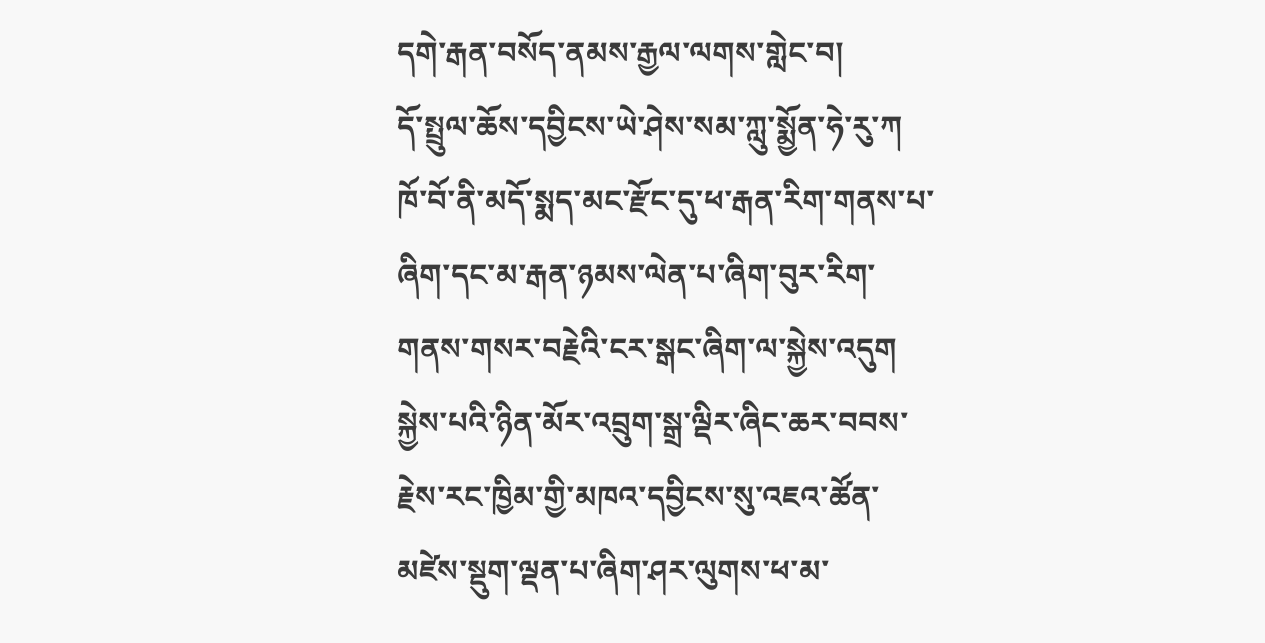དགེ་རྒན་བསོད་ནམས་རྒྱལ་ལགས་གླེང་བ།
དོ་སྤྲུལ་ཆོས་དབྱིངས་ཡེ་ཤེས་སམ་ཀླུ་སྨྱོན་ཧེ་རུ་ཀ ཁོ་བོ་ནི་མདོ་སྨད་མང་རྫོང་དུ་ཕ་རྒན་རིག་གནས་པ་ཞིག་དང་མ་རྒན་ཉམས་ལེན་པ་ཞིག་བུར་རིག་གནས་གསར་བརྗེའི་ངར་སྒང་ཞིག་ལ་སྐྱེས་འདུག སྐྱེས་པའི་ཉིན་མོར་འབྲུག་སྒྲ་ལྡིར་ཞིང་ཆར་བབས་རྗེས་རང་ཁྱིམ་གྱི་མཁའ་དབྱིངས་སུ་འཇའ་ཚོན་མཛེས་སྡུག་ལྡན་པ་ཞིག་ཤར་ལུགས་ཕ་མ་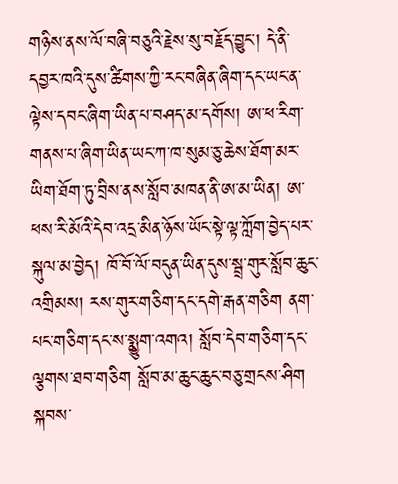གཉིས་ནས་ལོ་བཞི་བཅུའི་རྗེས་སུ་བརྗོད་བྱུང་། དེ་ནི་དབྱར་ཁའི་དུས་ཚིགས་ཀྱི་རང་བཞིན་ཞིག་དང་ཡང་ན་ལྟེས་དབང་ཞིག་ཡིན་པ་བཤད་མ་དགོས། ཨ་ཕ་རིག་གནས་པ་ཞིག་ཡིན་ཡང་ཀ་ཁ་སུམ་ཅུ་ཆེས་ཐོག་མར་ཡིག་ཐོག་ཏུ་བྲིས་ནས་སློབ་མཁན་ནི་ཨ་མ་ཡིན། ཨ་ཕས་རི་མོའི་དེབ་འདྲ་མིན་ཉོས་ཡོང་སྟེ་ལྟ་ཀློག་བྱེད་པར་སྐུལ་མ་བྱེད། ཁོ་བོ་ལོ་བདུན་ཡིན་དུས་སྦྲ་གུར་སློབ་ཆུང་འགྲིམས། རས་གུར་གཅིག་དང་དགེ་རྒན་གཅིག ནག་པང་གཅིག་དང་ས་སྨྱུག་འགའ། སློབ་དེབ་གཅིག་དང་ལྕགས་ཐབ་གཅིག སློབ་མ་ཆུང་ཆུང་བཅུ་གྲངས་ཤིག སྐབས་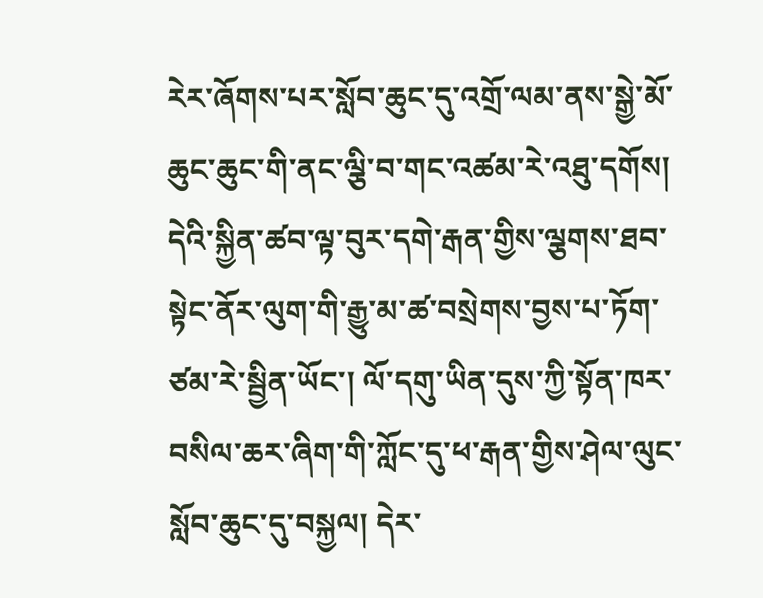རེར་ཞོགས་པར་སློབ་ཆུང་དུ་འགྲོ་ལམ་ནས་སྒྱེ་མོ་ཆུང་ཆུང་གི་ནང་ལྕི་བ་གང་འཚམ་རེ་འཐུ་དགོས། དེའི་སྐྱིན་ཚབ་ལྟ་བུར་དགེ་རྒན་གྱིས་ལྕགས་ཐབ་སྟེང་ནོར་ལུག་གི་རྒྱུ་མ་ཚ་བསྲེགས་བྱས་པ་ཏོག་ཙམ་རེ་སྦྱིན་ཡོང་། ལོ་དགུ་ཡིན་དུས་ཀྱི་སྟོན་ཁར་བསིལ་ཆར་ཞིག་གི་ཀློང་དུ་ཕ་རྒན་གྱིས་ཤེལ་ལུང་སློབ་ཆུང་དུ་བསྐྱལ། དེར་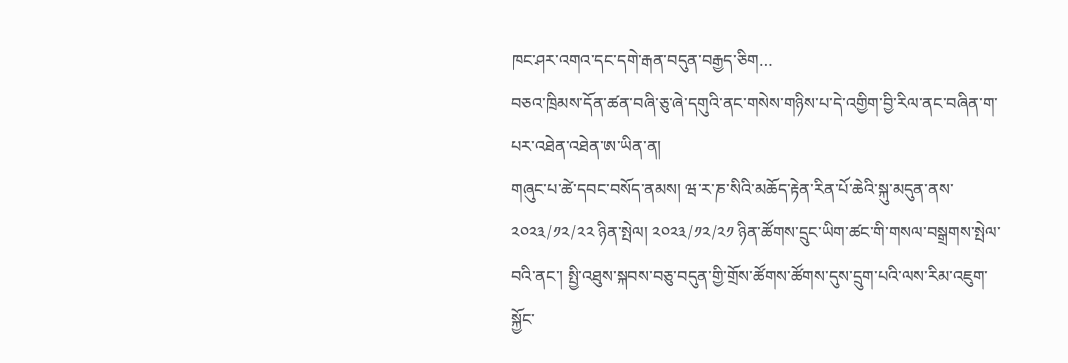ཁང་ཤར་འགའ་དང་དགེ་རྒན་བདུན་བརྒྱད་ཅིག…
བཅའ་ཁྲིམས་དོན་ཚན་བཞི་ཅུ་ཞེ་དགུའི་ནང་གསེས་གཉིས་པ་དེ་འགྱིག་བྱི་རིལ་ནང་བཞིན་ག་པར་འཐེན་འཐེན་ཨ་ཡིན་ན།
གཞུང་པ་ཚེ་དབང་བསོད་ནམས། ཝ་ར་ཎ་སིའི་མཆོད་རྟེན་རིན་པོ་ཆེའི་སྐུ་མདུན་ནས་ ༢༠༢༣/༡༢/༢༢ ཉིན་སྤེལ། ༢༠༢༣/༡༢/༢༡ ཉིན་ཚོགས་དྲུང་ཡིག་ཚང་གི་གསལ་བསྒྲགས་སྤེལ་བའི་ནང་། སྤྱི་འཐུས་སྐབས་བཅུ་བདུན་གྱི་གྲོས་ཚོགས་ཚོགས་དུས་དྲུག་པའི་ལས་རིམ་འཇུག་སྐྱོང་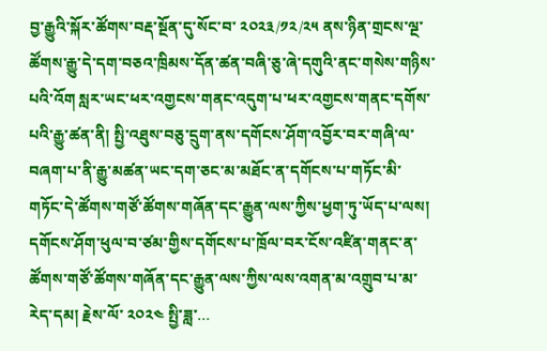བྱ་རྒྱུའི་སྐོར་ཚོགས་བརྡ་སྔོན་དུ་སོང་བ་ ༢༠༢༣/༡༢/༢༥ ནས་ཉིན་གྲངས་ལྔ་ཚོགས་རྒྱུ་དེ་དག་བཅའ་ཁྲིམས་དོན་ཚན་བཞི་ཅུ་ཞེ་དགུའི་ནང་གསེས་གཉིས་པའི་འོག སླར་ཡང་ཕར་འགྱངས་གནང་འདུག་པ་ཕར་འགྱངས་གནང་དགོས་པའི་རྒྱུ་ཚན་ནི། སྤྱི་འཐུས་བཅུ་དྲུག་ནས་དགོངས་ཤོག་འབྱོར་བར་གཞི་ལ་བཞག་པ་ནི་རྒྱུ་མཚན་ཡང་དག་ཅང་མ་མཐོང་ན་དགོངས་པ་གཏོང་མི་གཏོང་དེ་ཚོགས་གཙོ་ཚོགས་གཞོན་དང་རྒྱུན་ལས་ཀྱིས་ཕྱག་ཏུ་ཡོད་པ་ལས། དགོངས་ཤོག་ཕུལ་བ་ཙམ་གྱིས་དགོངས་པ་ཁྲོལ་བར་ངོས་འཛིན་གནང་ན་ཚོགས་གཙོ་ཚོགས་གཞོན་དང་རྒྱུན་ལས་ཀྱིས་ལས་འགན་མ་འགྲུབ་པ་མ་རེད་དམ། རྗེས་ལོ་ ༢༠༢༤ སྤྱི་ཟླ་…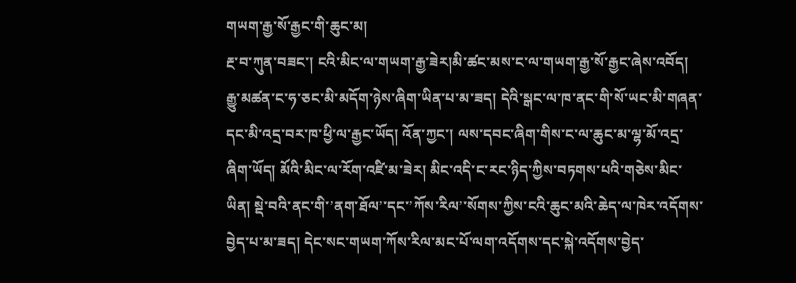གཡག་རྒྱ་སོ་རྒྱང་གི་ཆུང་མ།
རྔ་བ་ཀུན་བཟང་། ངའི་མིང་ལ་གཡག་རྒྱ་ཟེར།མི་ཚང་མས་ང་ལ་གཡག་རྒྱ་སོ་རྒྱང་ཞེས་འབོད། རྒྱུ་མཚན་ང་ཧ་ཅང་མི་མདོག་ཉེས་ཞིག་ཡིན་པ་མ་ཟད། དེའི་སྒང་ལ་ཁ་ནང་གི་སོ་ཡང་མི་གཞན་དང་མི་འདྲ་བར་ཁ་ཕྱི་ལ་རྒྱང་ཡོད། འོན་ཀྱང་། ལས་དབང་ཞིག་གིས་ང་ལ་ཆུང་མ་ལྷ་མོ་འདྲ་ཞིག་ཡོད། མོའི་མིང་ལ་རོག་འཛི་མ་ཟེར། མིང་འདི་ང་རང་ཉིད་ཀྱིས་བཏགས་པའི་གཅེས་མིང་ཡིན། སྡེ་བའི་ནང་གི་’ནག་ཐོལ’་དང་’ཀོས་རིལ’་སོགས་ཀྱིས་ངའི་ཆུང་མའི་ཆེད་ལ་ཁེར་འདོགས་བྱེད་པ་མ་ཟད། དེང་སང་གཡག་ཀོས་རིལ་མང་པོ་ལག་འདོགས་དང་སྐེ་འདོགས་བྱེད་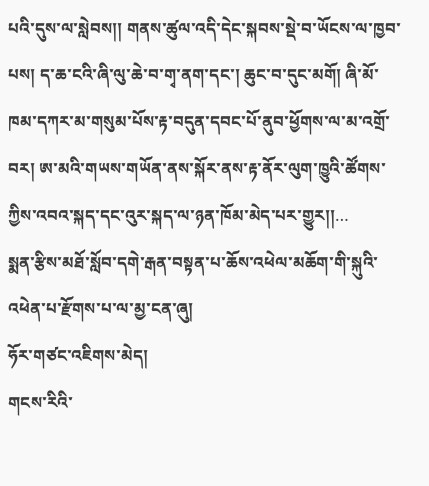པའི་དུས་ལ་སླེབས།། གནས་ཚུལ་འདི་དེང་སྐབས་སྡེ་བ་ཡོངས་ལ་ཁྱབ་པས། ད་ཆ་ངའི་ཞི་ལུ་ཆེ་བ་གྭ་ནག་དང་། ཆུང་བ་དུང་མགོ། ཞི་མོ་ཁམ་དཀར་མ་གསུམ་པོས་རྟ་བདུན་དབང་པོ་ནུབ་ཕྱོགས་ལ་མ་འགྲོ་བར། ཨ་མའི་གཡས་གཡོན་ནས་སྐོར་ནས་རྟ་ནོར་ལུག་ཁྱུའི་ཚོགས་ཀྱིས་འབའ་སྐད་དང་འུར་སྐད་ལ་ཉན་ཁོམ་མེད་པར་གྱུར།།…
སྨན་རྩིས་མཐོ་སློབ་དགེ་རྒན་བསྟན་པ་ཆོས་འཕེལ་མཆོག་གི་སྐུའི་འཕེན་པ་རྫོགས་པ་ལ་མྱ་ངན་ཞུ།
ཧོར་གཙང་འཇིགས་མེད།
གངས་རིའི་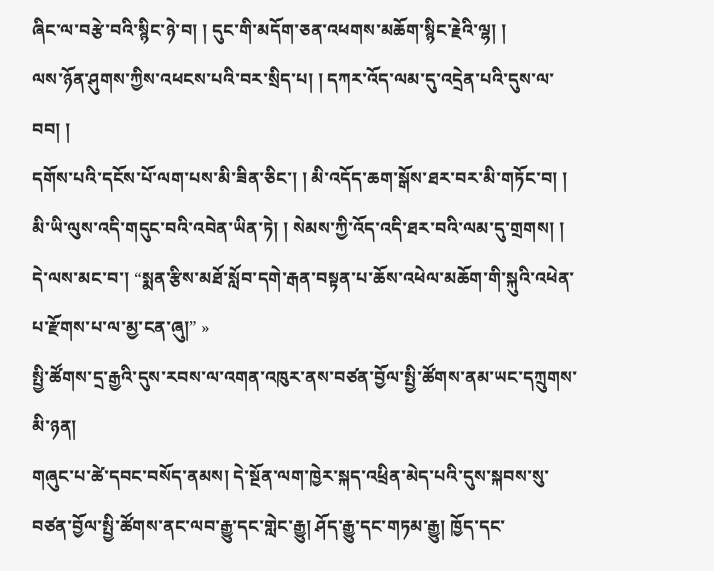ཞིང་ལ་བརྩེ་བའི་སྙིང་ཉེ་བ། ། དུང་གི་མདོག་ཅན་འཕགས་མཆོག་སྙིང་རྗེའི་ལྷ། །
ལས་ཉོན་ཤུགས་ཀྱིས་འཕངས་པའི་བར་སྲིད་པ། ། དཀར་འོད་ལམ་དུ་འདྲེན་པའི་དུས་ལ་བབ། །
དགོས་པའི་དངོས་པོ་ལག་པས་མི་ཟིན་ཅིང་། ། མི་འདོད་ཆག་སྒོས་ཐར་བར་མི་གཏོང་བ། །
མི་ཡི་ལུས་འདི་གདུང་བའི་འབེན་ཡིན་ཏེ། ། སེམས་ཀྱི་འོད་འདི་ཐར་བའི་ལམ་དུ་གྲགས། །
དེ་ལས་མང་བ་། “སྨན་རྩིས་མཐོ་སློབ་དགེ་རྒན་བསྟན་པ་ཆོས་འཕེལ་མཆོག་གི་སྐུའི་འཕེན་པ་རྫོགས་པ་ལ་མྱ་ངན་ཞུ།” »
སྤྱི་ཚོགས་དྲ་རྒྱའི་དུས་རབས་ལ་འགན་འཁུར་ནས་བཙན་བྱོལ་སྤྱི་ཚོགས་ནམ་ཡང་དཀྲུགས་མི་ཉན།
གཞུང་པ་ཚེ་དབང་བསོད་ནམས། དེ་སྔོན་ལག་ཁྱེར་སྐད་འཕྲིན་མེད་པའི་དུས་སྐབས་སུ་བཙན་བྱོལ་སྤྱི་ཚོགས་ནང་ལབ་རྒྱུ་དང་གླེང་རྒྱུ། ཤོད་རྒྱུ་དང་གཏམ་རྒྱུ། ཁྱོད་དང་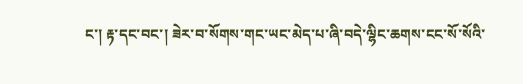ང་། རྟ་དང་བང་། ཟེར་བ་སོགས་གང་ཡང་མེད་པ་ཞི་བདེ་ལྷིང་ཆགས་ངང་སོ་སོའི་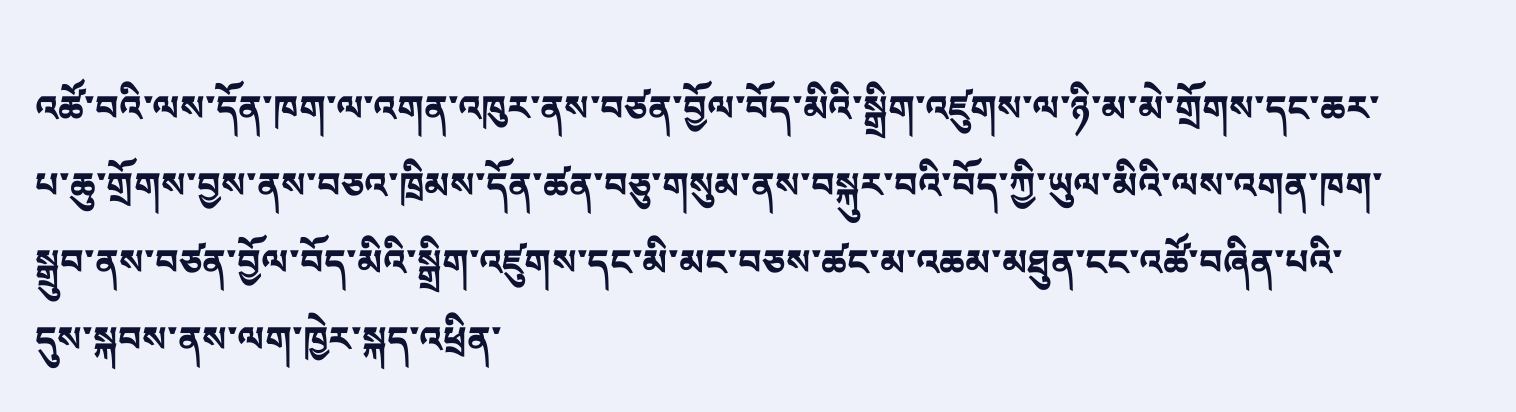འཚོ་བའི་ལས་དོན་ཁག་ལ་འགན་འཁུར་ནས་བཙན་བྱོལ་བོད་མིའི་སྒྲིག་འཛུགས་ལ་ཉི་མ་མེ་གྲོགས་དང་ཆར་པ་ཆུ་གྲོགས་བྱས་ནས་བཅའ་ཁྲིམས་དོན་ཚན་བཅུ་གསུམ་ནས་བསྐུར་བའི་བོད་ཀྱི་ཡུལ་མིའི་ལས་འགན་ཁག་སྒྲུབ་ནས་བཙན་བྱོལ་བོད་མིའི་སྒྲིག་འཛུགས་དང་མི་མང་བཅས་ཚང་མ་འཆམ་མཐུན་ངང་འཚོ་བཞིན་པའི་དུས་སྐབས་ནས་ལག་ཁྱེར་སྐད་འཕྲིན་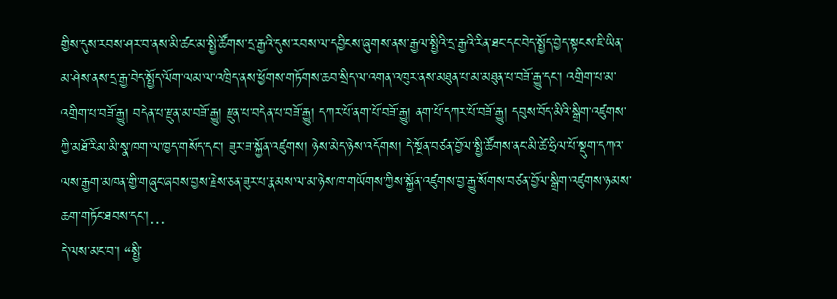གྱིས་དུས་རབས་ཤར་བ་ནས་མི་ཚང་མ་སྤྱི་ཚོགས་དྲ་རྒྱའི་དུས་རབས་ལ་དབྱིངས་ཞུགས་ནས་རྒྱལ་སྤྱིའི་དྲ་རྒྱའི་རིན་ཐང་དང་བེད་སྤྱོད་བྱེད་སྟངས་ཇི་ཡིན་མ་ཤེས་ནས་དྲ་རྒྱ་བེད་སྤྱོད་ལོག་ལམ་ལ་འཁྲིད་ནས་ཕྱོགས་གཏོགས་ཆབ་སྲིད་ལ་འགན་འཁུར་ནས་མཐུན་པ་མ་མཐུན་པ་བཟོ་རྒྱུ་དང་། འགྲིག་པ་མ་འགྲིག་པ་བཟོ་རྒྱུ། བདེན་པ་རྫུན་མ་བཟོ་རྒྱུ། རྫུན་པ་བདེན་པ་བཟོ་རྒྱུ། དཀར་པོ་ནག་པོ་བཟོ་རྒྱུ། ནག་པོ་དཀར་པོ་བཟོ་རྒྱུ། དབུས་བོད་མིའི་སྒྲིག་འཛུགས་ཀྱི་མཐོ་རིམ་མི་སྣ་ཁག་ལ་ཁྱད་གསོད་དང་། ཟུར་ཟ་སྐྱོན་འཛུགས། ཉེས་མེད་ཉེས་འདོགས། དེ་སྔོན་བཙན་བྱོལ་སྤྱི་ཚོགས་ནང་མི་ཚེ་ཧྲིལ་པོ་སྡུག་དཀའ་ལས་རྒྱག་མཁན་གྱི་གཞུང་ཞབས་བྱས་རྗེས་ཅན་ཟུར་པ་རྣམས་ལ་མ་ཉེས་ཁ་གཡོགས་ཀྱིས་སྐྱོན་འཛུགས་བྱ་རྒྱུ་སོགས་བཙན་བྱོལ་སྒྲིག་འཛུགས་ཉམས་ཆག་གཏོང་ཐབས་དང་།…
དེ་ལས་མང་བ་། “སྤྱི་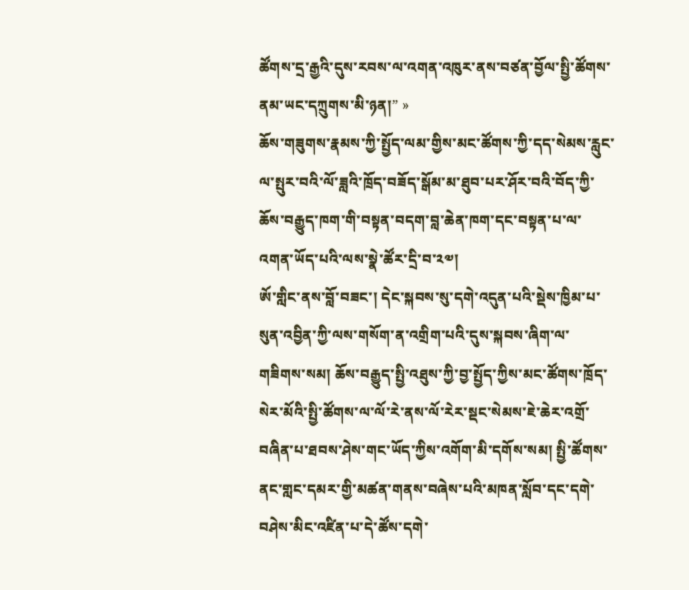ཚོགས་དྲ་རྒྱའི་དུས་རབས་ལ་འགན་འཁུར་ནས་བཙན་བྱོལ་སྤྱི་ཚོགས་ནམ་ཡང་དཀྲུགས་མི་ཉན།” »
ཆོས་གཟུགས་རྣམས་ཀྱི་སྤྱོད་ལམ་གྱིས་མང་ཚོགས་ཀྱི་དད་སེམས་རླུང་ལ་སྤུར་བའི་ལོ་ཟླའི་ཁྲོད་བཟོད་སྒོམ་མ་ཐུབ་པར་ཤོར་བའི་བོད་ཀྱི་ཆོས་བརྒྱུད་ཁག་གི་བསྟན་བདག་བླ་ཆེན་ཁག་དང་བསྟན་པ་ལ་འགན་ཡོད་པའི་ལས་སྣེ་ཚོར་དྲི་བ་༢༧།
ཨོ་གླིང་ནས་བློ་བཟང་། དེང་སྐབས་སུ་དགེ་འདུན་པའི་སྡེས་ཁྱིམ་པ་སུན་འབྱིན་ཀྱི་ལས་གསོག་ན་འགྲིག་པའི་དུས་སྐབས་ཞིག་ལ་གཟིགས་སམ། ཆོས་བརྒྱུད་སྤྱི་འཐུས་ཀྱི་བྱ་སྤྱོད་ཀྱིས་མང་ཚོགས་ཁྲོད་སེར་མོའི་སྤྱི་ཚོགས་ལ་ལོ་རེ་ནས་ལོ་རེར་སྡང་སེམས་ཇེ་ཆེར་འགྲོ་བཞིན་པ་ཐབས་ཤེས་གང་ཡོད་ཀྱིས་འགོག་མི་དགོས་སམ། སྤྱི་ཚོགས་ནང་གླང་དམར་གྱི་མཚན་གནས་བཞེས་པའི་མཁན་སློབ་དང་དགེ་བཤེས་མིང་འཛིན་པ་དེ་ཚོས་དགེ་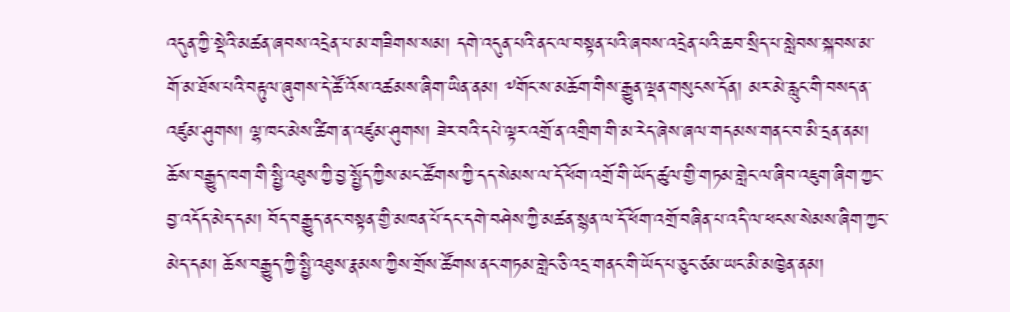འདུན་ཀྱི་སྡེའི་མཚན་ཞབས་འདྲེན་པ་མ་གཟིགས་སམ། དགེ་འདུན་པའི་ནང་ལ་བསྟན་པའི་ཞབས་འདྲེན་པའི་ཆབ་སྲིད་པ་སླེབས་སྐབས་མ་གོ་མ་ཐོས་པའི་བརྟུལ་ཞུགས་དེ་ཚོ་འོས་འཚམས་ཞིག་ཡིན་ནམ། ༸གོང་ས་མཆོག་གིས་རྒྱུན་ལྡན་གསུངས་དོན། མར་མེ་རླུང་གི་བསད་ན་འཛུམ་ཤུགས། ལྷ་ཁང་མེས་ཚིག་ན་འཛུམ་ཤུགས། ཟེར་བའི་དཔེ་ལྟར་འགྲོ་ན་འགྲིག་གི་མ་རེད་ཞེས་ཞལ་གདམས་གནང་བ་མི་དྲན་ནམ། ཆོས་བརྒྱུད་ཁག་གི་སྤྱི་འཐུས་ཀྱི་བྱ་སྤྱོད་ཀྱིས་མང་ཚོགས་ཀྱི་དད་སེམས་ལ་དོ་ཕོག་འགྲོ་གི་ཡོད་ཚུལ་གྱི་གཏམ་གླེང་ལ་ཞིབ་འཇུག་ཞིག་ཀྱང་བྱ་འདོད་མེད་དམ། བོད་བརྒྱུད་ནང་བསྟན་གྱི་མཁན་པོ་དང་དགེ་བཤེས་ཀྱི་མཚན་སྙན་ལ་དོ་ཕོག་འགྲོ་བཞིན་པ་འདི་ལ་ཕངས་སེམས་ཞིག་ཀྱང་མེད་དམ། ཆོས་བརྒྱུད་ཀྱི་སྤྱི་འཐུས་རྣམས་ཀྱིས་གྲོས་ཚོགས་ནང་གཏམ་གླེང་ཅི་འདྲ་གནང་གི་ཡོད་པ་ཅུང་ཙམ་ཡང་མི་མཁྱེན་ནམ།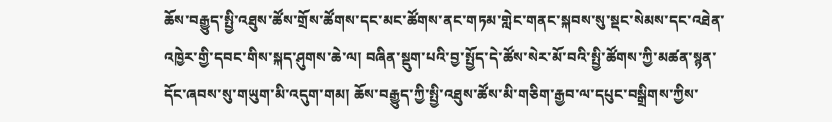ཆོས་བརྒྱུད་སྤྱི་འཐུས་ཚོས་གྲོས་ཚོགས་དང་མང་ཚོགས་ནང་གཏམ་གླེང་གནང་སྐབས་སུ་སྡང་སེམས་དང་འཐེན་འཁྱེར་གྱི་དབང་གིས་སྐད་ཤུགས་ཆེ་ལ། བཞིན་སྡུག་པའི་བྱ་སྤྱོད་དེ་ཚོས་སེར་མོ་བའི་སྤྱི་ཚོགས་ཀྱི་མཚན་སྙན་དོང་ཞབས་སུ་གཡུག་མི་འདུག་གམ། ཆོས་བརྒྱུད་ཀྱི་སྤྱི་འཐུས་ཚོས་མི་གཅིག་རྒྱབ་ལ་དཔུང་བསྒྲིགས་ཀྱིས་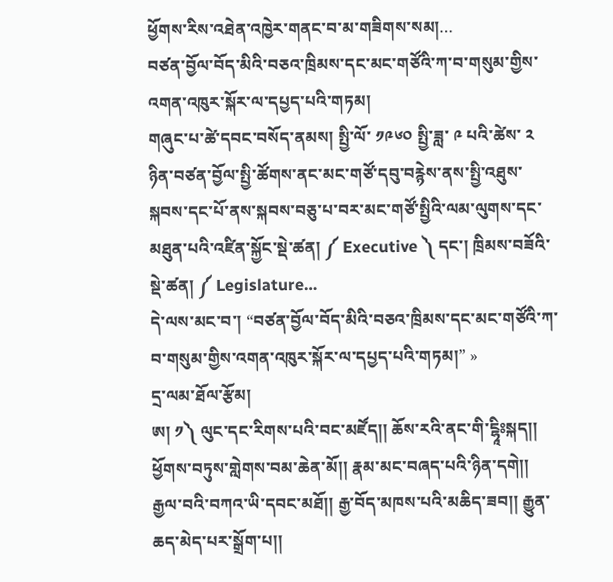ཕྱོགས་རིས་འཐེན་འཁྱེར་གནང་བ་མ་གཟིགས་སམ།…
བཙན་བྱོལ་བོད་མིའི་བཅའ་ཁྲིམས་དང་མང་གཙོའི་ཀ་བ་གསུམ་གྱིས་འགན་འཁུར་སྐོར་ལ་དཔྱད་པའི་གཏམ།
གཞུང་པ་ཚེ་དབང་བསོད་ནམས། སྤྱི་ལོ་ ༡༩༦༠ སྤྱི་ཟླ་ ༩ པའི་ཚེས་ ༢ ཉིན་བཙན་བྱོལ་སྤྱི་ཚོགས་ནང་མང་གཙོ་དབུ་བརྙེས་ནས་སྤྱི་འཐུས་སྐབས་དང་པོ་ནས་སྐབས་བཅུ་པ་བར་མང་གཙོ་སྤྱིའི་ལམ་ལུགས་དང་མཐུན་པའི་འཛིན་སྐྱོང་སྡེ་ཚན། ༼ Executive ༽ དང་། ཁྲིམས་བཟོའི་སྡེ་ཚན། ༼ Legislature…
དེ་ལས་མང་བ་། “བཙན་བྱོལ་བོད་མིའི་བཅའ་ཁྲིམས་དང་མང་གཙོའི་ཀ་བ་གསུམ་གྱིས་འགན་འཁུར་སྐོར་ལ་དཔྱད་པའི་གཏམ།” »
དྲ་ལམ་ཐོལ་རྩོམ།
ཨ། ༡༽ ལུང་དང་རིགས་པའི་བང་མཛོད།། ཆོས་རའི་ནང་གི་ངྷཱིཿསྐད།། ཕྱོགས་བཏུས་གླེགས་བམ་ཆེན་མོ།། རྣམ་མང་བཞད་པའི་ཉིན་དགེ།། རྒྱལ་བའི་བཀའ་ཡི་དབང་མཐོ།། རྒྱ་བོད་མཁས་པའི་མཆིད་ཟབ།། རྒྱུན་ཆད་མེད་པར་སྒྲོག་པ།།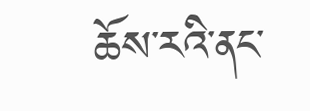ཆོས་རའི་ནང་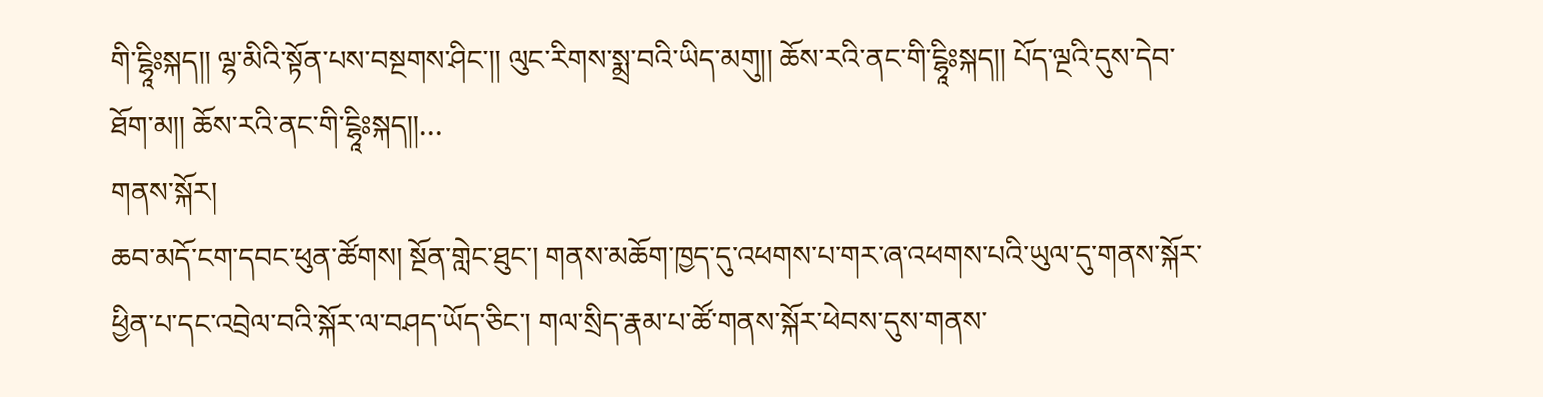གི་ངྷཱིཿསྐད།། ལྷ་མིའི་སྟོན་པས་བསྔགས་ཤིང་།། ལུང་རིགས་སྨྲ་བའི་ཡིད་མགུ།། ཆོས་རའི་ནང་གི་ངྷཱིཿསྐད།། པོད་ལྔའི་དུས་དེབ་ཐོག་མ།། ཆོས་རའི་ནང་གི་ངྷཱིཿསྐད།།…
གནས་སྐོར།
ཆབ་མདོ་ངག་དབང་ཕུན་ཚོགས། སྔོན་གླེང་ཐུང་། གནས་མཆོག་ཁྱད་དུ་འཕགས་པ་གར་ཞ་འཕགས་པའི་ཡུལ་དུ་གནས་སྐོར་ཕྱིན་པ་དང་འབྲེལ་བའི་སྐོར་ལ་བཤད་ཡོད་ཅིང་། གལ་སྲིད་རྣམ་པ་ཚོ་གནས་སྐོར་ཕེབས་དུས་གནས་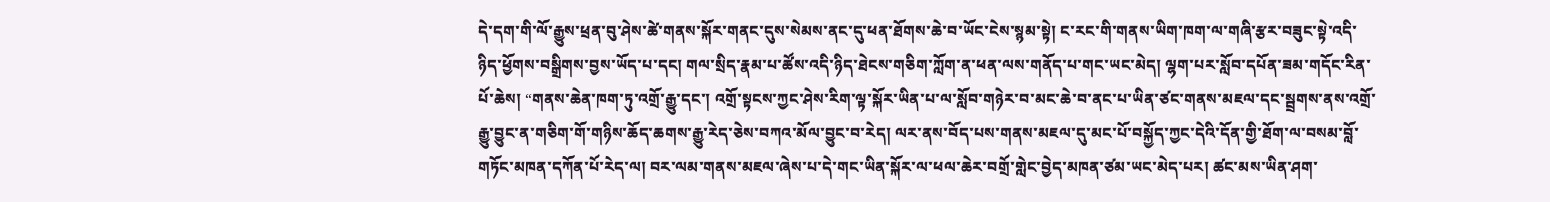དེ་དག་གི་ལོ་རྒྱུས་ཕྲན་བུ་ཤེས་ཚེ་གནས་སྐོར་གནང་དུས་སེམས་ནང་དུ་ཕན་ཐོགས་ཆེ་བ་ཡོང་ངེས་སྙམ་སྟེ། ང་རང་གི་གནས་ཡིག་ཁག་ལ་གཞི་རྩར་བཟུང་སྟེ་འདི་ཉིད་ཕྱོགས་བསྒྲིགས་བྱས་ཡོད་པ་དང། གལ་སྲིད་རྣམ་པ་ཚོས་འདི་ཉིད་ཐེངས་གཅིག་ཀློག་ན་ཕན་ལས་གནོད་པ་གང་ཡང་མེད། ལྷག་པར་སློབ་དཔོན་ཟམ་གདོང་རིན་པོ་ཆེས། “གནས་ཆེན་ཁག་ཏུ་འགྲོ་རྒྱུ་དང་། འགྲོ་སྟངས་ཀྱང་ཤེས་རིག་ལྟ་སྐོར་ཡིན་པ་ལ་སློབ་གཉེར་བ་མང་ཆེ་བ་ནང་པ་ཡིན་ཙང་གནས་མཇལ་དང་སྦྲགས་ནས་འགྲོ་རྒྱུ་བྱུང་ན་གཅིག་གོ་གཉིས་ཆོད་ཆགས་རྒྱུ་རེད་ཅེས་བཀའ་མོལ་བྱུང་བ་རེད། ལར་ནས་བོད་པས་གནས་མཇལ་དུ་མང་པོ་བསྐྱོད་ཀྱང་དེའི་དོན་གྱི་ཐོག་ལ་བསམ་བློ་གཏོང་མཁན་དཀོན་པོ་རེད་ལ། བར་ལམ་གནས་མཇལ་ཞེས་པ་དེ་གང་ཡིན་སྐོར་ལ་ཕལ་ཆེར་བགྲོ་གླེང་བྱེད་མཁན་ཙམ་ཡང་མེད་པར། ཚང་མས་ཡིན་ཤག་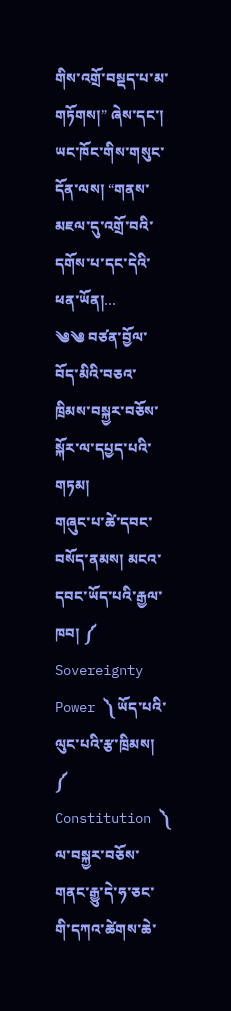གིས་འགྲོ་བསྡད་པ་མ་གཏོགས།” ཞེས་དང་། ཡང་ཁོང་གིས་གསུང་དོན་ལས། “གནས་མཇལ་དུ་འགྲོ་བའི་དགོས་པ་དང་དེའི་ཕན་ཡོན།…
༄༄ བཙན་བྱོལ་བོད་མིའི་བཅའ་ཁྲིམས་བསྐྱར་བཅོས་སྐོར་ལ་དཔྱད་པའི་གཏམ།
གཞུང་པ་ཚེ་དབང་བསོད་ནམས། མངའ་དབང་ཡོད་པའི་རྒྱལ་ཁབ། ༼ Sovereignty Power ༽ ཡོད་པའི་ལུང་པའི་རྩ་ཁྲིམས། ༼ Constitution ༽ ལ་བསྐྱར་བཅོས་གནང་རྒྱུ་དེ་ཧ་ཅང་གི་དཀའ་ཚེགས་ཆེ་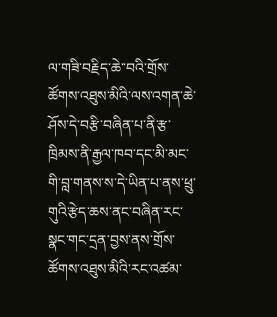ལ་གཟི་བརྗིད་ཆེ་་བའི་གྲོས་ཚོགས་འཐུས་མིའི་ལས་འགན་ཆེ་ཤོས་དེ་བརྩི་བཞིན་པ་ནི་རྩ་ཁྲིམས་ནི་རྒྱལ་ཁབ་དང་མི་མང་གི་བླ་གནས་ས་དེ་ཡིན་པ་ནས་ཕྲུ་གུའི་རྩེད་ཆས་ནང་བཞིན་རང་སྣང་གང་དྲན་བྱས་ནས་གྲོས་ཚོགས་འཐུས་མིའི་རང་འཚམ་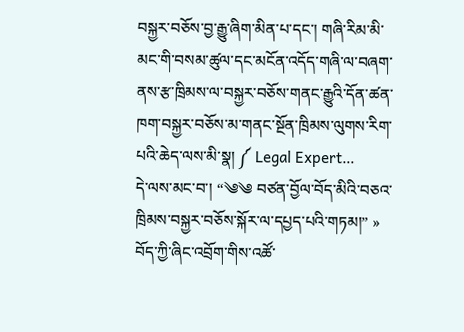བསྐྱར་བཅོས་བྱ་རྒྱུ་ཞིག་མིན་པ་དང་། གཞི་རིམ་མི་མང་གི་བསམ་ཚུལ་དང་མངོན་འདོད་གཞི་ལ་བཞག་ནས་རྩ་ཁྲིམས་ལ་བསྐྱར་བཅོས་གནང་རྒྱུའི་དོན་ཚན་ཁག་བསྐྱར་བཅོས་མ་གནང་སྔོན་ཁྲིམས་ལུགས་རིག་པའི་ཆེད་ལས་མི་སྣ། ༼ Legal Expert…
དེ་ལས་མང་བ་། “༄༄ བཙན་བྱོལ་བོད་མིའི་བཅའ་ཁྲིམས་བསྐྱར་བཅོས་སྐོར་ལ་དཔྱད་པའི་གཏམ།” »
བོད་ཀྱི་ཞིང་འབྲོག་གིས་འཚོ་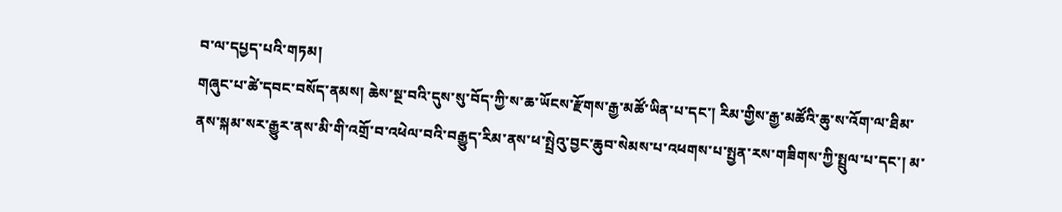བ་ལ་དཔྱད་པའི་གཏམ།
གཞུང་པ་ཚེ་དབང་བསོད་ནམས། ཆེས་སྔ་བའི་དུས་སུ་བོད་ཀྱི་ས་ཆ་ཡོངས་རྫོགས་རྒྱ་མཚོ་ཡིན་པ་དང་། རིམ་གྱིས་རྒྱ་མཚོའི་ཆུ་ས་འོག་ལ་ཐིམ་ནས་སྐམ་སར་རྒྱུར་ནས་མི་གི་འགྲོ་བ་འཕེལ་བའི་བརྒྱུད་རིམ་ནས་ཕ་སྤྲེའུ་བྱང་ཆུབ་སེམས་པ་འཕགས་པ་སྤྱན་རས་གཟིགས་ཀྱི་སྤྲུལ་པ་དང་། མ་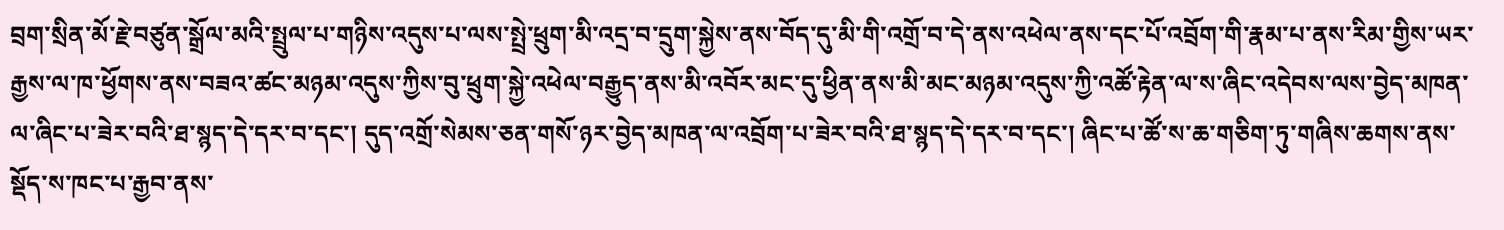བྲག་སྲིན་མོ་རྗེ་བཙུན་སྒྲོལ་མའི་སྤྲུལ་པ་གཉིས་འདུས་པ་ལས་སྤྲེ་ཕྲུག་མི་འདྲ་བ་དྲུག་སྐྱེས་ནས་བོད་དུ་མི་གི་འགྲོ་བ་དེ་ནས་འཕེལ་ནས་དང་པོ་འབྲོག་གི་རྣམ་པ་ནས་རིམ་གྱིས་ཡར་རྒྱས་ལ་ཁ་ཕྱོགས་ནས་བཟའ་ཚང་མཉམ་འདུས་ཀྱིས་བུ་ཕྲུག་སྐྱེ་འཕེལ་བརྒྱུད་ནས་མི་འབོར་མང་དུ་ཕྱིན་ནས་མི་མང་མཉམ་འདུས་ཀྱི་འཚོ་རྟེན་ལ་ས་ཞིང་འདེབས་ལས་བྱེད་མཁན་ལ་ཞིང་པ་ཟེར་བའི་ཐ་སྙད་དེ་དར་བ་དང་། དུད་འགྲོ་སེམས་ཅན་གསོ་ཉར་བྱེད་མཁན་ལ་འབྲོག་པ་ཟེར་བའི་ཐ་སྙད་དེ་དར་བ་དང་། ཞིང་པ་ཚོ་ས་ཆ་གཅིག་ཏུ་གཞིས་ཆགས་ནས་སྡོད་ས་ཁང་པ་རྒྱབ་ནས་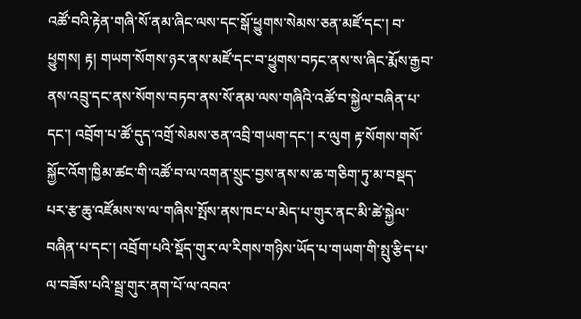འཚོ་བའི་རྟེན་གཞི་སོ་ནམ་ཞིང་ལས་དང་སྒོ་ཕྱུགས་སེམས་ཅན་མཛོ་དང་། བ་ཕྱུགས། རྟ། གཡག་སོགས་ཉར་ནས་མཛོ་དང་བ་ཕྱུགས་བཏང་ནས་ས་ཞིང་རྨོས་རྒྱབ་ནས་འབྲུ་དང་ནས་སོགས་བཏབ་ནས་སོ་ནམ་ལས་གཞིའི་འཚོ་བ་སྐྱེལ་བཞིན་པ་དང་། འབྲོག་པ་ཚོ་དུད་འགྲོ་སེམས་ཅན་འབྲི་གཡག་དང་། ར་ལུག རྟ་སོགས་གསོ་སྐྱོང་འོག་ཁྱིམ་ཚང་གི་འཚོ་བ་ལ་འགན་སྲུང་བྱས་ནས་ས་ཆ་གཅིག་ཏུ་མ་བསྡད་པར་རྩ་ཆུ་འཛོམས་ས་ལ་གཞིས་སྤོས་ནས་ཁང་པ་མེད་པ་གུར་ནང་མི་ཚེ་སྐྱེལ་བཞིན་པ་དང་། འབྲོག་པའི་སྡོད་གུར་ལ་རིགས་གཉིས་ཡོད་པ་གཡག་གི་སྤུ་རྩིད་པ་ལ་བཟོས་པའི་སྦྲ་གུར་ནག་པོ་ལ་འབའ་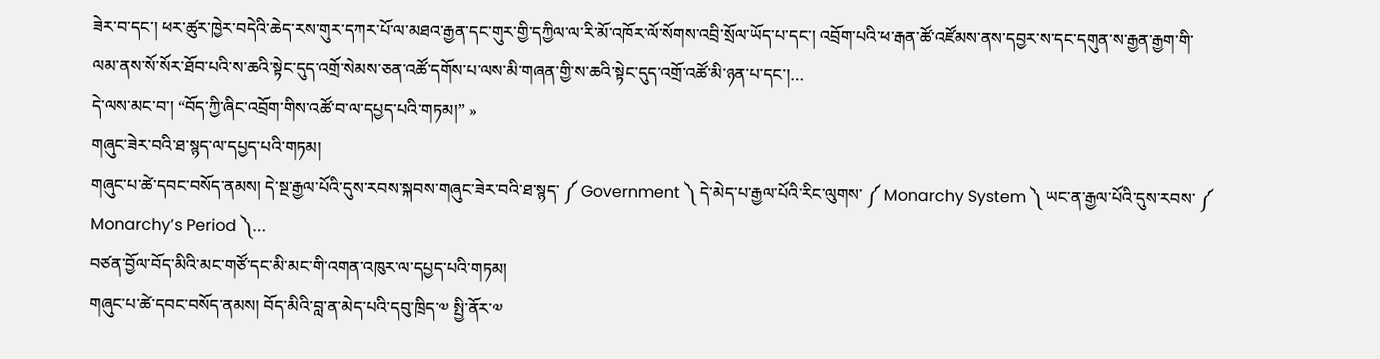ཟེར་བ་དང་། ཕར་ཚུར་ཁྱེར་བདེའི་ཆེད་རས་གུར་དཀར་པོ་ལ་མཐའ་རྒྱན་དང་གུར་གྱི་དཀྱིལ་ལ་རི་མོ་འཁོར་ལོ་སོགས་འབྲི་སྲོལ་ཡོད་པ་དང་། འབྲོག་པའི་ཕ་རྒན་ཚོ་འཛོམས་ནས་དབྱར་ས་དང་དགུན་ས་རྒྱན་རྒྱག་གི་ལམ་ནས་སོ་སོར་ཐོབ་པའི་ས་ཆའི་སྟེང་དུད་འགྲོ་སེམས་ཅན་འཚོ་དགོས་པ་ལས་མི་གཞན་གྱི་ས་ཆའི་སྟེང་དུད་འགྲོ་འཚོ་མི་ཉན་པ་དང་།…
དེ་ལས་མང་བ་། “བོད་ཀྱི་ཞིང་འབྲོག་གིས་འཚོ་བ་ལ་དཔྱད་པའི་གཏམ།” »
གཞུང་ཟེར་བའི་ཐ་སྙད་ལ་དཔྱད་པའི་གཏམ།
གཞུང་པ་ཚེ་དབང་བསོད་ནམས། དེ་སྔ་རྒྱལ་པོའི་དུས་རབས་སྐབས་གཞུང་ཟེར་བའི་ཐ་སྙད་ ༼ Government ༽ དེ་མེད་པ་རྒྱལ་པོའི་རིང་ལུགས་ ༼ Monarchy System ༽ ཡང་ན་རྒྱལ་པོའི་དུས་རབས་ ༼ Monarchy’s Period ༽…
བཙན་བྱོལ་བོད་མིའི་མང་གཙོ་དང་མི་མང་གི་འགན་འཁུར་ལ་དཔྱད་པའི་གཏམ།
གཞུང་པ་ཚེ་དབང་བསོད་ནམས། བོད་མིའི་བླ་ན་མེད་པའི་དབུ་ཁྲིད་༧ སྤྱི་ནོར་༧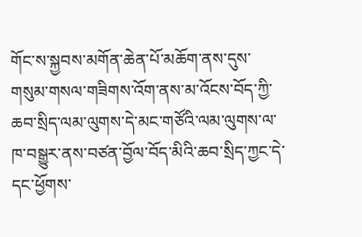གོང་ས་སྐྱབས་མགོན་ཆེན་པོ་མཆོག་ནས་དུས་གསུམ་གསལ་གཟིགས་འོག་ནས་མ་འོངས་བོད་ཀྱི་ཆབ་སྲིད་ལམ་ལུགས་དེ་མང་གཙོའི་ལམ་ལུགས་ལ་ཁ་བསྒྱུར་ནས་བཙན་བྱོལ་བོད་མིའི་ཆབ་སྲིད་ཀྱང་དེ་དང་ཕྱོགས་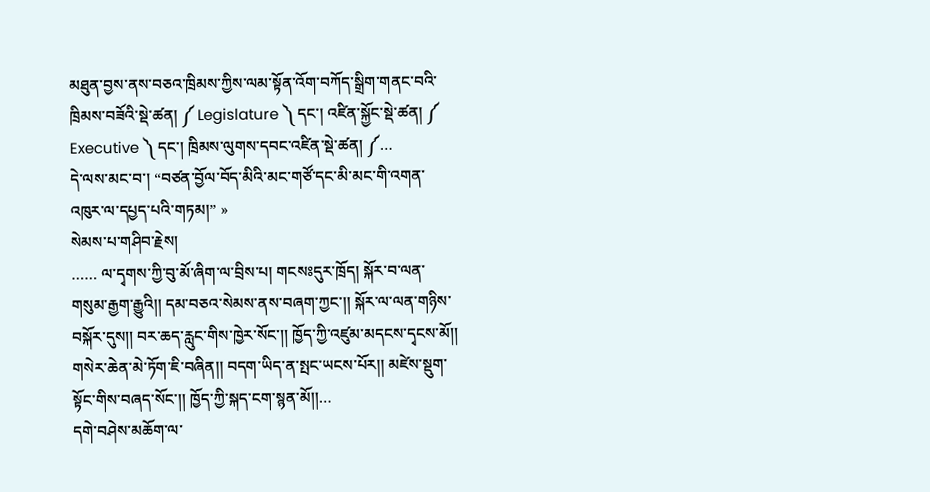མཐུན་བྱས་ནས་བཅའ་ཁྲིམས་ཀྱིས་ལམ་སྟོན་འོག་བཀོད་སྒྲིག་གནང་བའི་ཁྲིམས་བཟོའི་སྡེ་ཚན། ༼ Legislature ༽ དང་། འཛིན་སྐྱོང་སྡེ་ཚན། ༼ Executive ༽ དང་། ཁྲིམས་ལུགས་དབང་འཛིན་སྡེ་ཚན། ༼…
དེ་ལས་མང་བ་། “བཙན་བྱོལ་བོད་མིའི་མང་གཙོ་དང་མི་མང་གི་འགན་འཁུར་ལ་དཔྱད་པའི་གཏམ།” »
སེམས་པ་གཤིབ་རྗེས།
…… ལ་དྭགས་ཀྱི་བུ་མོ་ཞིག་ལ་བྲིས་པ། གངསཿདུར་ཁྲོད། སྐོར་བ་ལན་གསུམ་རྒྱག་རྒྱུའི།། དམ་བཅའ་སེམས་ནས་བཞག་ཀྱང་།། སྐོར་ལ་ལན་གཉིས་བསྐོར་དུས།། བར་ཆད་རླུང་གིས་ཁྱེར་སོང་།། ཁྱོད་ཀྱི་འཛུམ་མདངས་དྭངས་མོ།། གསེར་ཆེན་མེ་ཏོག་ཇི་བཞིན།། བདག་ཡིད་ན་སྤང་ཡངས་པོར།། མཛེས་སྡུག་སྟོང་གིས་བཞད་སོང་།། ཁྱོད་ཀྱི་སྐད་ངག་སྙན་མོ།།…
དགེ་བཤེས་མཆོག་ལ་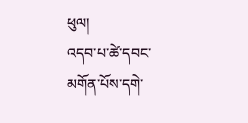ཕུལ།
འདབ་པ་ཚེ་དབང་མགོན་པོས་དགེ་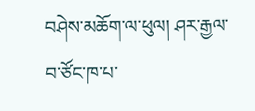བཤེས་མཆོག་ལ་ཕུལ། ཤར་རྒྱལ་བ་ཙོང་ཁ་པ་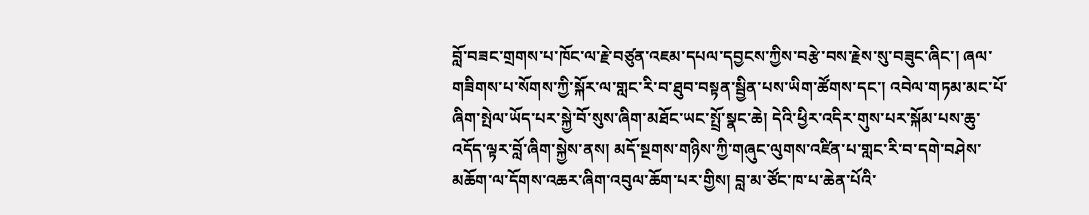བློ་བཟང་གྲགས་པ་ཁོང་ལ་རྗེ་བཙུན་འཇམ་དཔལ་དབྱངས་ཀྱིས་བརྩེ་བས་རྗེས་སུ་བཟུང་ཞིང་། ཞལ་གཟིགས་པ་སོགས་ཀྱི་སྐོར་ལ་གླང་རི་བ་ཐུབ་བསྟན་སྦྱིན་པས་ཡིག་ཚོགས་དང་། འབེལ་གཏམ་མང་པོ་ཞིག་སྤེལ་ཡོད་པར་སྐྱེ་བོ་སུས་ཞིག་མཐོང་ཡང་སྤྲོ་སྣང་ཆེ། དེའི་ཕྱིར་འདིར་གུས་པར་སྐོམ་པས་ཆུ་འདོད་ལྟར་བློ་ཞིག་སྐྱེས་ནས། མདོ་སྔགས་གཉིས་ཀྱི་གཞུང་ལུགས་འཛིན་པ་གླང་རི་བ་དགེ་བཤེས་མཆོག་ལ་དོགས་འཆར་ཞིག་འབུལ་ཆོག་པར་གྱིས། བླ་མ་ཙོང་ཁ་པ་ཆེན་པོའི་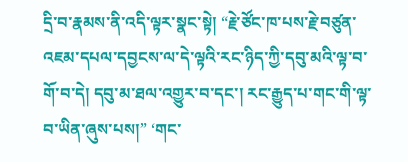དྲི་བ་རྣམས་ནི་འདི་ལྟར་སྣང་སྟེ། “རྗེ་ཙོང་ཁ་པས་རྗེ་བཙུན་འཇམ་དཔལ་དབྱངས་ལ་དེ་ལྟའི་རང་ཉིད་ཀྱི་དབུ་མའི་ལྟ་བ་གོ་བ་དེ། དབུ་མ་ཐལ་འགྱུར་བ་དང་། རང་རྒྱུད་པ་གང་གི་ལྟ་བ་ཡིན་ཞུས་པས།” ‘གང་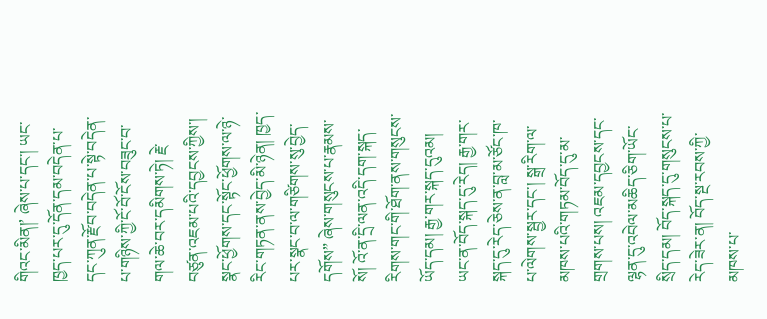གིའང་མིན།’ ཞེས་པ་དང་། ཡང་ཁྱད་པར་དུ་དོན་དམ་བདེན་པ་དང་ཀུན་རྫོབ་བདེན་པ་སྟེ་བདེན་པ་གཉིས་ཀྱི་ངོ་བོ་ངོས་བཟུང་བ་གལ་ཆེ་བར་དམིགས་ཏེ། རྗེ་བཙུན་འཇམ་པའི་དབྱངས་ཀྱིས་། སྣང་ཕྱོགས་དང་སྟོང་ཕྱོགས་ལ་ཉེ་རིང་གཏན་ནས་བྱེད་མི་ཉེན། ཁྱད་པར་སྣང་བ་ལ་གཙིགས་སུ་བྱེད་དགོས” ཞེས་གསུངས་པ་རྣམས་སོ། འོ་ན་དྲི་ལན་འདི་དག་སྐད་རིགས་གང་གི་ཐོག་ནས་གསུངས་ཡོད་དམ། རྒྱ་གར་སྐད་དུའམ། ཡང་ན་བོད་སྐད་དུ་རེད། རྒྱ་གར་སྐད་དུ་རེད་ཅེས་ན་བླ་མ་ཙོང་ཁ་པ་ལེགས་སྦྱར་དང་། སྒྲ་རིག་ལ་མཁས་པའི་གཏམ་བོད་དུ་མ་གྲགས་པས། འཇམ་དབྱངས་དང་ལྷན་དུ་འབེལ་མཆིད་ཅིག་ཡོང་སྲིད་དམ། བོད་སྐད་དུ་གསུངས་པ་རེད་ཟེར་ན། བོད་སྔ་རབས་ཀྱི་མཁས་པ་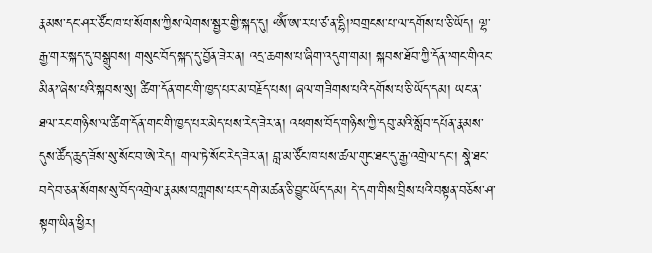རྣམས་དང་ཤར་ཙོང་ཁ་པ་སོགས་ཀྱིས་ལེགས་སྦྱར་གྱི་སྐད་དུ། ‘ཨོཾ་ཨ་ར་པ་ཙ་ན་དྷི།’བགྲངས་པ་ལ་དགོས་པ་ཅི་ཡོད། ལྷ་རྒྱ་གར་སྐད་དུ་བསྒྲུབས། གསུང་བོད་སྐད་དུ་བྱོན་ཟེར་ན། འདྲ་ཆགས་པ་ཞིག་འདུག་གམ། སྐབས་ཐོབ་ཀྱི་དོན་’གང་གིའང་མིན’་ཞེས་པའི་སྐབས་སུ། ཚིག་དོན་གང་གི་ཁྱད་པར་མ་བརྗོད་པས། ཞལ་གཟིགས་པའི་དགོས་པ་ཅི་ཡོད་དམ། ཡང་ན་ཐལ་རང་གཉིས་ལ་ཚིག་དོན་གང་གི་ཁྱད་པར་མེད་པས་རེད་ཟེར་ན། འཕགས་བོད་གཉིས་ཀྱི་དབུ་མའི་སློབ་དཔོན་རྣམས་དུས་ཚོད་ཆུད་ཟོས་སུ་སོང་བ་ཨེ་རེད། གལ་ཏེ་སོང་རེད་ཟེར་ན། བླ་མ་ཙོང་ཁ་པས་ཚལ་གུང་ཐང་དུ་རྒྱ་འགྲེལ་དང་། སྣེ་ཐང་བདེ་བ་ཅན་སོགས་སུ་བོད་འགྲེལ་རྣམས་བཀླགས་པར་དགེ་མཚན་ཅི་བྱུང་ཡོད་དམ། དེ་དག་གིས་བྲིས་པའི་བསྟན་བཅོས་ཤ་སྟག་ཡིན་ཕྱིར།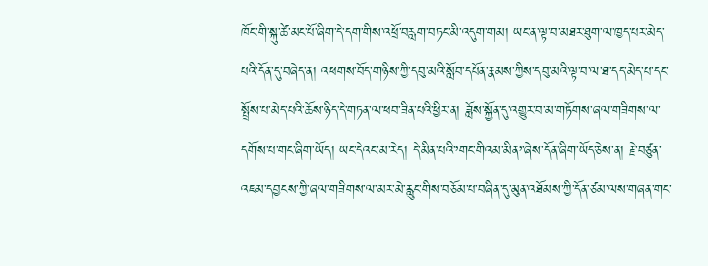ཁོང་གི་སྐུ་ཚེ་མང་པོ་ཞིག་དེ་དག་གིས་འཕྲོ་བརླག་བཏང་མི་འདུག་གམ། ཡང་ན་ལྟ་བ་མཐར་ཐུག་ལ་ཁྱད་པར་མེད་པའི་དོན་དུ་བཞེད་ན། འཕགས་བོད་གཉིས་ཀྱི་དབུ་མའི་སློབ་དཔོན་རྣམས་ཀྱིས་དབུ་མའི་ལྟ་བ་ལ་ཐ་དད་མེད་པ་དང་སྤྲོས་པ་མེད་པའི་ཆོས་ཉིད་དེ་གཏན་ལ་ཕབ་ཟིན་པའི་ཕྱིར་ན། ཟློས་སྐྱོན་དུ་འགྱུར་བ་མ་གཏོགས་ཞལ་གཟིགས་ལ་དགོས་པ་གང་ཞིག་ཡོད། ཡང་དེའང་མ་རེད། དེ་མིན་པའི་’གང་གིའམ་མིན’་ཞེས་དོན་ཞིག་ཡོད་ཅེས་ན། རྗེ་བཙུན་འཇམ་དབྱངས་ཀྱི་ཞལ་གཟིགས་ལ་མར་མེ་རླུང་གིས་བཅོམ་པ་བཞིན་དུ་མུན་འཐོམས་ཀྱི་དོན་ཙམ་ལས་གཞན་གང་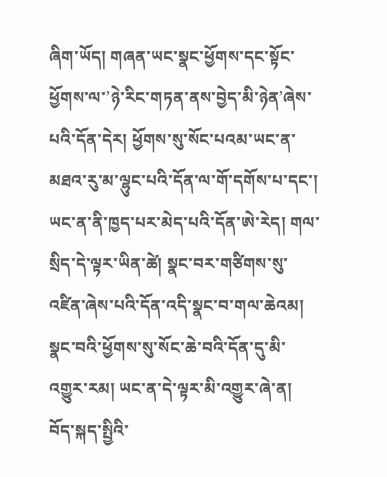ཞིག་ཡོད། གཞན་ཡང་སྣང་ཕྱོགས་དང་སྟོང་ཕྱོགས་ལ་’ཉེ་རིང་གཏན་ནས་བྱེད་མི་ཉེན’ཞེས་པའི་དོན་དེར། ཕྱོགས་སུ་སོང་པའམ་ཡང་ན་མཐའ་རུ་མ་ལྷུང་པའི་དོན་ལ་གོ་དགོས་པ་དང་། ཡང་ན་ནི་ཁྱད་པར་མེད་པའི་དོན་ཨེ་རེད། གལ་སྲིད་དེ་ལྟར་ཡིན་ཚེ། སྣང་བར་གཙིགས་སུ་འཛིན་ཞེས་པའི་དོན་འདི་སྣང་བ་གལ་ཆེའམ། སྣང་བའི་ཕྱོགས་སུ་སོང་ཆེ་བའི་དོན་དུ་མི་འགྱུར་རམ། ཡང་ན་དེ་ལྟར་མི་འགྱུར་ཞེ་ན། བོད་སྐད་སྤྱིའི་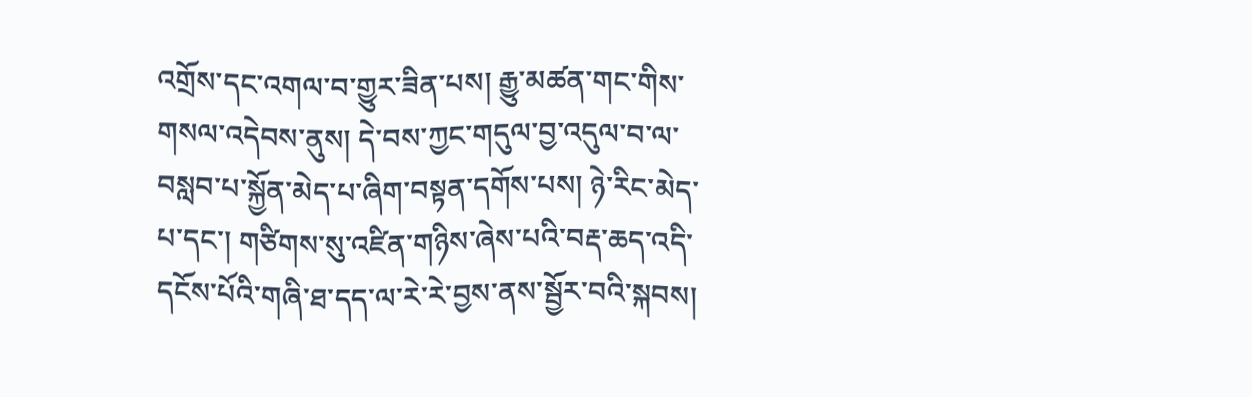འགྲོས་དང་འགལ་བ་གྱུར་ཟིན་པས། རྒྱུ་མཚན་གང་གིས་གསལ་འདེབས་ནུས། དེ་བས་ཀྱང་གདུལ་བྱ་འདུལ་བ་ལ་བསླབ་པ་སྐྱོན་མེད་པ་ཞིག་བསྟན་དགོས་པས། ཉེ་རིང་མེད་པ་དང་། གཙིགས་སུ་འཛིན་གཉིས་ཞེས་པའི་བརྡ་ཆད་འདི་དངོས་པོའི་གཞི་ཐ་དད་ལ་རེ་རེ་བྱས་ནས་སྦྱོར་བའི་སྐབས།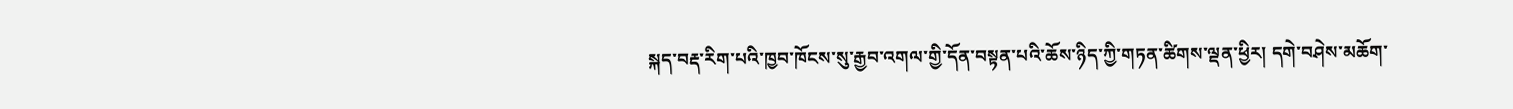སྐད་བརྡ་རིག་པའི་ཁྱབ་ཁོངས་སུ་རྒྱབ་འགལ་གྱི་དོན་བསྟན་པའི་ཆོས་ཉིད་ཀྱི་གཏན་ཚིགས་ལྡན་ཕྱིར། དགེ་བཤེས་མཆོག་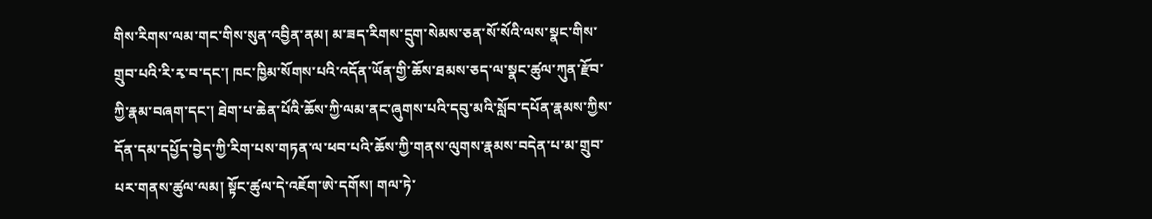གིས་རིགས་ལམ་གང་གིས་སུན་འབྱིན་ནམ། མ་ཟད་རིགས་དྲུག་སེམས་ཅན་སོ་སོའི་ལས་སྣང་གིས་གྲུབ་པའི་རི་རྭ་བ་དང་། ཁང་ཁྱིམ་སོགས་པའི་འདོན་ཡོན་གྱི་ཆོས་ཐམས་ཅད་ལ་སྣང་ཚུལ་ཀུན་རྫོབ་ཀྱི་རྣམ་བཞག་དང་། ཐེག་པ་ཆེན་པོའི་ཆོས་ཀྱི་ལམ་ནང་ཞུགས་པའི་དབུ་མའི་སློབ་དཔོན་རྣམས་ཀྱིས་དོན་དམ་དཔྱོད་བྱེད་ཀྱི་རིག་པས་གཏན་ལ་ཕབ་པའི་ཆོས་ཀྱི་གནས་ལུགས་རྣམས་བདེན་པ་མ་གྲུབ་པར་གནས་ཚུལ་ལམ། སྟོང་ཚུལ་དེ་འཇོག་ཨེ་དགོས། གལ་ཏེ་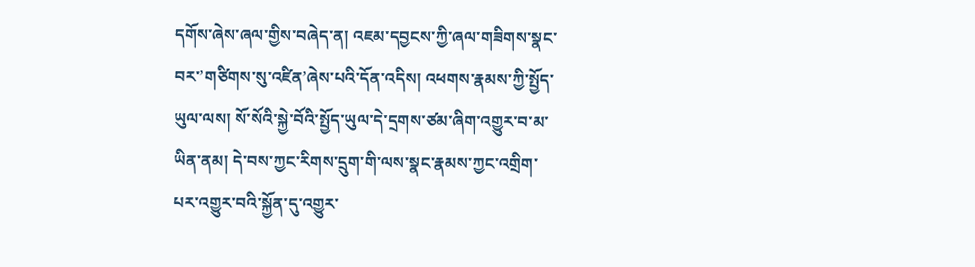དགོས་ཞེས་ཞལ་གྱིས་བཞེད་ན། འཇམ་དབྱངས་ཀྱི་ཞལ་གཟིགས་སྣང་བར་’གཙིགས་སུ་འཛིན’ཞེས་པའི་དོན་འདིས། འཕགས་རྣམས་ཀྱི་སྤྱོད་ཡུལ་ལས། སོ་སོའི་སྐྱེ་བོའི་སྤྱོད་ཡུལ་དེ་དྲགས་ཙམ་ཞིག་འགྱུར་བ་མ་ཡིན་ནམ། དེ་བས་ཀྱང་རིགས་དྲུག་གི་ལས་སྣང་རྣམས་ཀྱང་འགྲིག་པར་འགྱུར་བའི་སྐྱོན་དུ་འགྱུར་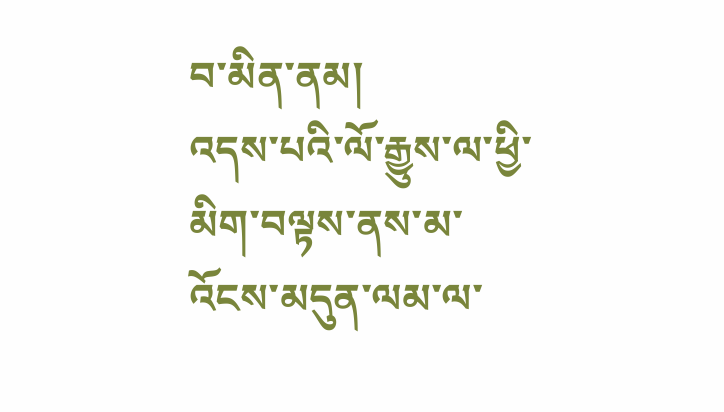བ་མིན་ནམ།
འདས་པའི་ལོ་རྒྱུས་ལ་ཕྱི་མིག་བལྟས་ནས་མ་འོངས་མདུན་ལམ་ལ་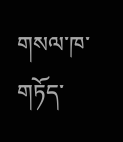གསལ་ཁ་གཏོད་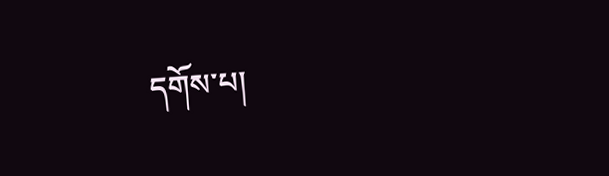དགོས་པ།